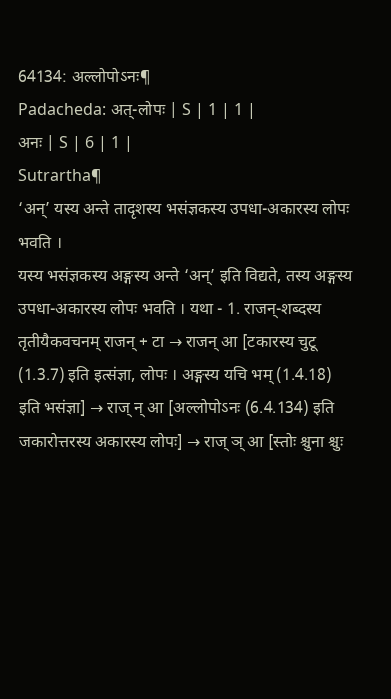64134: अल्लोपोऽनः¶
Padacheda: अत्-लोपः | S | 1 | 1 |
अनः | S | 6 | 1 |
Sutrartha¶
‘अन्’ यस्य अन्ते तादृशस्य भसंज्ञकस्य उपधा-अकारस्य लोपः भवति ।
यस्य भसंज्ञकस्य अङ्गस्य अन्ते ‘अन्’ इति विद्यते, तस्य अङ्गस्य उपधा-अकारस्य लोपः भवति । यथा - 1. राजन्-शब्दस्य तृतीयैकवचनम् राजन् + टा → राजन् आ [टकारस्य चुटू (1.3.7) इति इत्संज्ञा, लोपः । अङ्गस्य यचि भम् (1.4.18) इति भसंज्ञा] → राज् न् आ [अल्लोपोऽनः (6.4.134) इति जकारोत्तरस्य अकारस्य लोपः] → राज् ञ् आ [स्तोः श्चुना श्चुः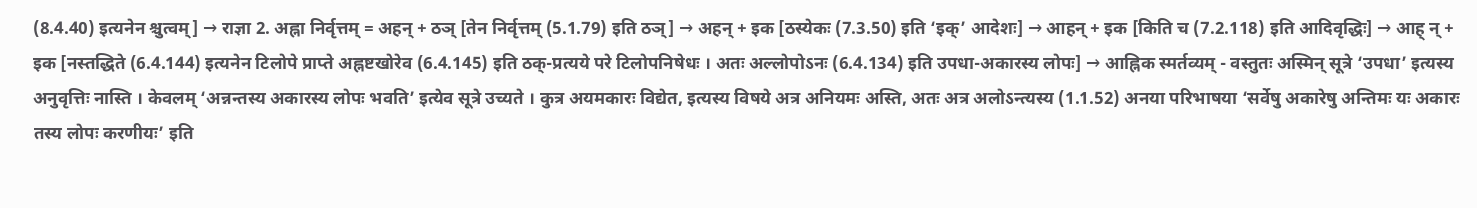(8.4.40) इत्यनेन श्चुत्वम्] → राज्ञा 2. अह्ना निर्वृत्तम् = अहन् + ठञ् [तेन निर्वृत्तम् (5.1.79) इति ठञ्] → अहन् + इक [ठस्येकः (7.3.50) इति ‘इक्’ आदेशः] → आहन् + इक [किति च (7.2.118) इति आदिवृद्धिः] → आह् न् + इक [नस्तद्धिते (6.4.144) इत्यनेन टिलोपे प्राप्ते अह्नष्टखोरेव (6.4.145) इति ठक्-प्रत्यये परे टिलोपनिषेधः । अतः अल्लोपोऽनः (6.4.134) इति उपधा-अकारस्य लोपः] → आह्निक स्मर्तव्यम् - वस्तुतः अस्मिन् सूत्रे ‘उपधा’ इत्यस्य अनुवृत्तिः नास्ति । केवलम् ‘अन्नन्तस्य अकारस्य लोपः भवति’ इत्येव सूत्रे उच्यते । कुत्र अयमकारः विद्येत, इत्यस्य विषये अत्र अनियमः अस्ति, अतः अत्र अलोऽन्त्यस्य (1.1.52) अनया परिभाषया ‘सर्वेषु अकारेषु अन्तिमः यः अकारः तस्य लोपः करणीयः’ इति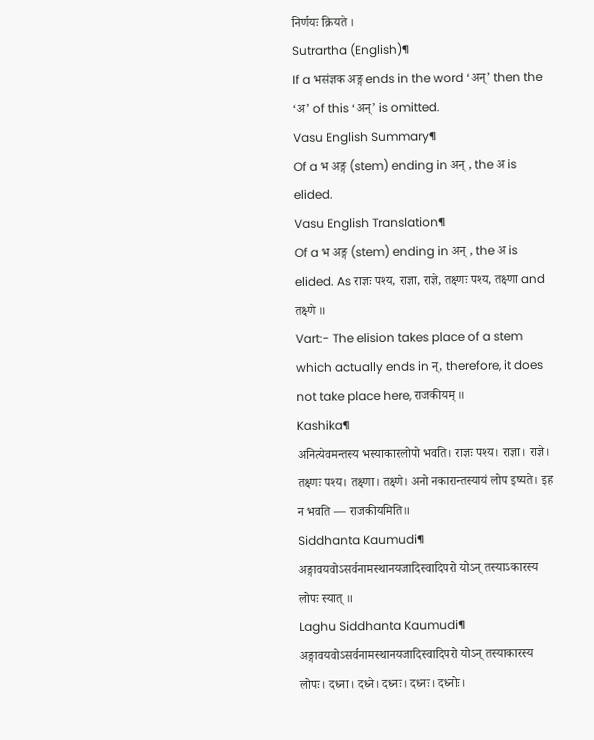निर्णयः क्रियते ।
Sutrartha (English)¶
If a भसंज्ञक अङ्ग ends in the word ‘अन्’ then the ‘अ’ of this ‘अन्’ is omitted.
Vasu English Summary¶
Of a भ अङ्ग (stem) ending in अन् , the अ is elided.
Vasu English Translation¶
Of a भ अङ्ग (stem) ending in अन् , the अ is elided. As राज्ञः पश्य, राज्ञा, राज्ञे, तक्ष्णः पश्य, तक्ष्णा and तक्ष्णे ॥
Vart:- The elision takes place of a stem which actually ends in न्, therefore, it does not take place here, राजकीयम् ॥
Kashika¶
अनित्येवमन्तस्य भस्याकारलोपो भवति। राज्ञः पश्य। राज्ञा। राज्ञे। तक्ष्णः पश्य। तक्ष्णा। तक्ष्णे। अनो नकारान्तस्यायं लोप इष्यते। इह न भवति — राजकीयमिति॥
Siddhanta Kaumudi¶
अङ्गावयवोऽसर्वनामस्थानयजादिस्वादिपरो योऽन् तस्याऽकारस्य लोपः स्यात् ॥
Laghu Siddhanta Kaumudi¶
अङ्गावयवोऽसर्वनामस्थानयजादिस्वादिपरो योऽन् तस्याकारस्य लोपः। दध्ना। दध्ने। दध्नः। दध्नः। दध्नोः।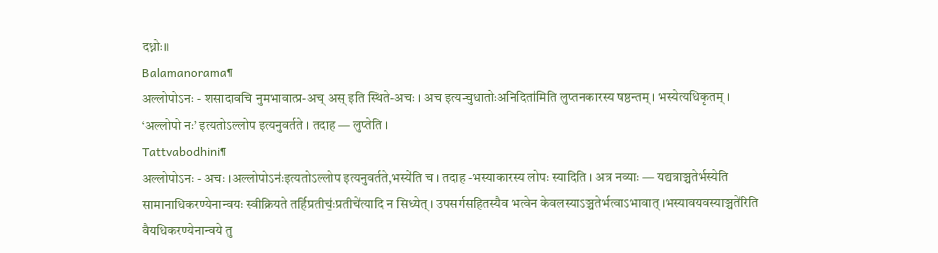दध्नोः॥
Balamanorama¶
अल्लोपोऽनः - शसादावचि नुमभावात्प्र-अच् अस् इति स्थिते-अचः । अच इत्यन्चुधातोःअनिदिता॑मिति लुप्तनकारस्य षष्ठन्तम् । भस्येत्यधिकृतम् । ‘अल्लोपो नः’ इत्यतोऽल्लोप इत्यनुवर्तते । तदाह — लुप्तेति ।
Tattvabodhini¶
अल्लोपोऽनः - अचः ।अल्लोपोऽनः॑इत्यतोऽल्लोप इत्यनुवर्तते,भस्ये॑ति च । तदाह -भस्याकारस्य लोपः स्यादिति । अत्र नव्याः — यद्यत्राञ्चतेर्भस्येति सामानाधिकरण्येनान्वयः स्वीक्रियते तर्हिप्रतीचः॒॑प्रतीचे॑त्यादि न सिध्येत् । उपसर्गसहितस्यैव भत्वेन केवलस्याऽञ्चतेर्भत्वाऽभावात् ।भस्यावयवस्याञ्चते॑रिति वैयधिकरण्येनान्वये तु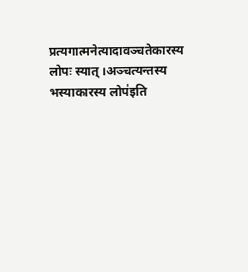प्रत्यगात्मनेत्यादावञ्चतेकारस्य लोपः स्यात् ।अञ्चत्यन्तस्य भस्याकारस्य लोप॑इति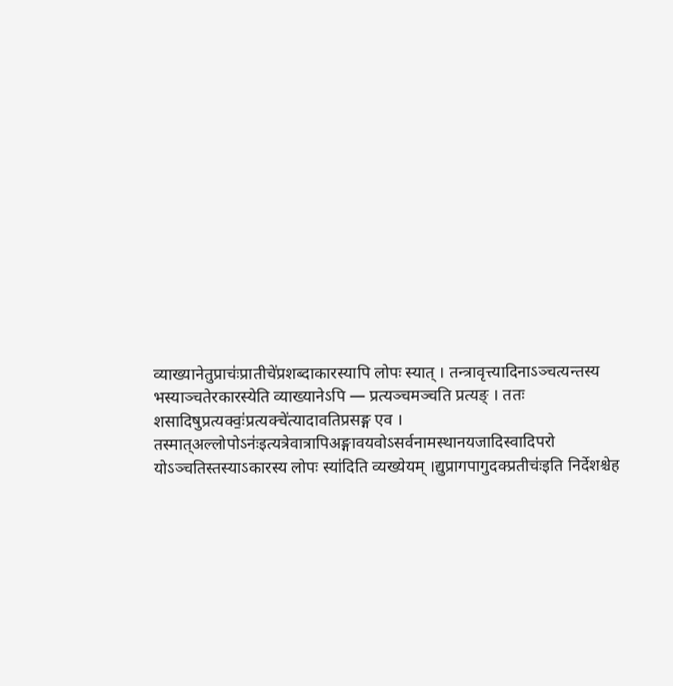व्याख्यानेतुप्राचः॑प्रातीचे॑प्रशब्दाकारस्यापि लोपः स्यात् । तन्त्रावृत्त्यादिनाऽञ्चत्यन्तस्य भस्याञ्चतेरकारस्येति व्याख्यानेऽपि — प्रत्यञ्चमञ्चति प्रत्यङ् । ततः शसादिषुप्रत्यक्वः॒॑प्रत्यक्चे॑त्यादावतिप्रसङ्ग एव । तस्मात्अल्लोपोऽनः॑इत्यत्रेवात्रापिअङ्गावयवोऽसर्वनामस्थानयजादिस्वादिपरो योऽञ्चतिस्तस्याऽकारस्य लोपः स्या॑दिति व्यख्येयम् ।द्युप्रागपागुदक्प्रतीचः॑इति निर्देशश्चेह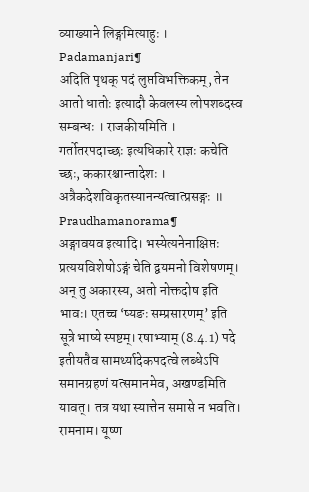व्याख्याने लिङ्गमित्याहुः ।
Padamanjari¶
अदिति पृथक् पदं लुप्तविभक्तिकम्, तेन आतो धातोः इत्यादौ केवलस्य लोपशब्दस्व सम्बन्धः । राजकीयमिति । गर्तोतरपदाच्छः इत्यधिकारे राज्ञः कचेति च्छः, ककारश्चान्तादेशः । अत्रैकदेशविकृतस्यानन्यत्वात्प्रसङ्गः ॥
Praudhamanorama¶
अङ्गावयव इत्यादि। भस्येत्यनेनाक्षिप्तः प्रत्ययविशेषोऽङ्गं चेति द्वयमनो विशेषणम्। अन् तु अकारस्य, अतो नोक्तदोष इति भावः। एतच्च ‘ष्यङः सम्प्रसारणम्’ इति सूत्रे भाष्ये स्पष्टम्। रषाभ्याम् (8.4.1) पदे इतीयतैव सामर्थ्यादेकपदत्वे लब्धेऽपि समानग्रहणं यत्समानमेव, अखण्डमिति यावत्। तत्र यथा स्यात्तेन समासे न भवति। रामनाम। यूष्ण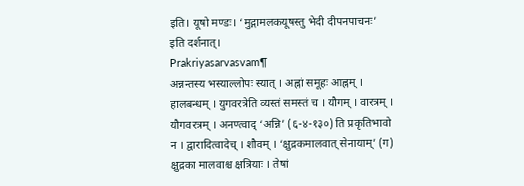इति। यूषो मण्डः। ‘मुद्गामलकयूषस्तु भेदी दीपनपाचनः’ इति दर्शनात्।
Prakriyasarvasvam¶
अन्नन्तस्य भस्याल्लोपः स्यात् । अह्नां समूहः आह्नम् । हालबन्धम् । युगवरत्रेति व्यस्तं समस्तं च । यौगम् । वारत्रम् । यौगवरत्रम् । अनण्त्वाद् ‘अन्नि’ (६-४-१३०) ति प्रकृतिभावो न । द्वारादित्वादेच् । शौवम् । ‘क्षुद्रकमालवात् सेनायाम्’ (ग) क्षुद्रका मालवाश्च क्षत्रियाः । तेषां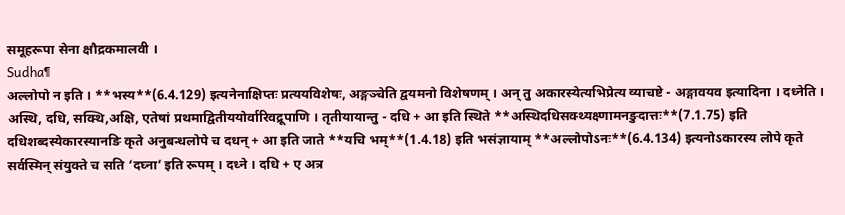समूहरूपा सेना क्षौद्रकमालवी ।
Sudha¶
अल्लोपो न इति । **भस्य**(6.4.129) इत्यनेनाक्षिप्तः प्रत्ययविशेषः, अङ्गञ्चेति द्वयमनो विशेषणम् । अन् तु अकारस्येत्यभिप्रेत्य व्याचष्टे - अङ्गावयव इत्यादिना । दध्नेति । अस्थि, दधि, सक्थि,अक्षि, एतेषां प्रथमाद्वितीययोर्वारिवद्रूपाणि । तृतीयायान्तु - दधि + आ इति स्थिते **अस्थिदधिसक्थ्यक्ष्णामनङुदात्तः**(7.1.75) इति दधिशब्दस्येकारस्यानङि कृते अनुबन्धलोपे च दधन् + आ इति जाते **यचि भम्**(1.4.18) इति भसंज्ञायाम् **अल्लोपोऽनः**(6.4.134) इत्यनोऽकारस्य लोपे कृते सर्वस्मिन् संयुक्ते च सति ‘दघ्ना’ इति रूपम् । दध्ने । दधि + ए अत्र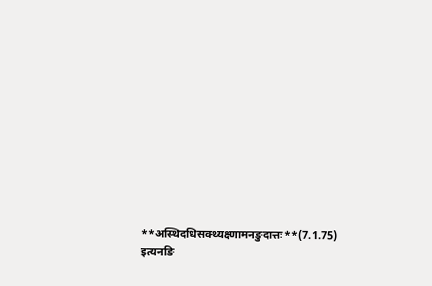**अस्थिदधिसक्थ्यक्ष्णामनङुदात्तः**(7.1.75) इत्यनङि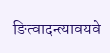ङित्वादन्त्यावयवे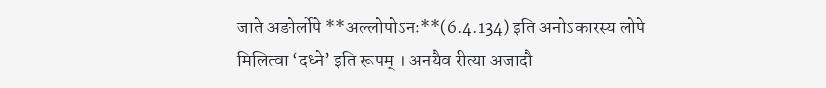जाते अङोर्लोपे **अल्लोपोऽनः**(6.4.134) इति अनोऽकारस्य लोपे मिलित्वा ‘दध्ने’ इति रूपम् । अनयैव रीत्या अजादौ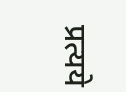प्रत्यये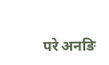परे अनङि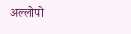अल्लोपो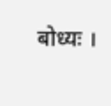बोध्यः ।